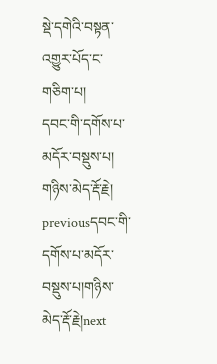སྡེ་དགེའི་བསྟན་འགྱུར་པོད་ང་གཅིག་པ།
དབང་གི་དགོས་པ་མདོར་བསྡུས་པ། གཉིས་མེད་རྡོ་རྗེ།
previousདབང་གི་དགོས་པ་མདོར་བསྡུས་པ།གཉིས་མེད་རྡོ་རྗེ།next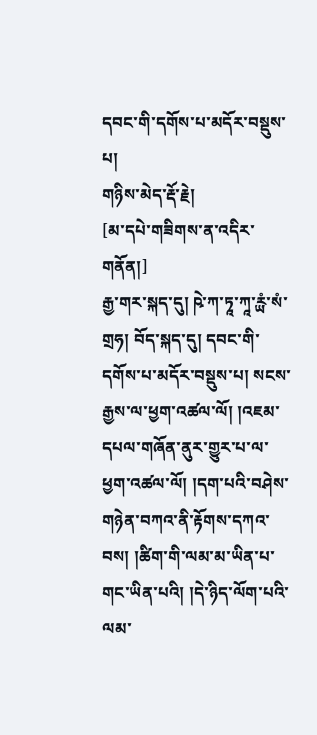དབང་གི་དགོས་པ་མདོར་བསྡུས་པ།
གཉིས་མེད་རྡོ་རྗེ།
[མ་དཔེ་གཟིགས་ན་འདིར་གནོན།]
རྒྱ་གར་སྐད་དུ། ཥེ་ཀ་ཏཱ་ཀཱ་ཪྻཾ་སཾ་གྲཧ། བོད་སྐད་དུ། དབང་གི་དགོས་པ་མདོར་བསྡུས་པ། སངས་རྒྱས་ལ་ཕྱག་འཚལ་ལོ། །འཇམ་དཔལ་གཞོན་ནུར་གྱུར་པ་ལ་ཕྱག་འཚལ་ལོ། །དག་པའི་བཤེས་གཉེན་བཀའ་ནི་རྟོགས་དཀའ་བས། །ཚིག་གི་ལམ་མ་ཡིན་པ་གང་ཡིན་པའི། །དེ་ཉིད་ལོག་པའི་ལམ་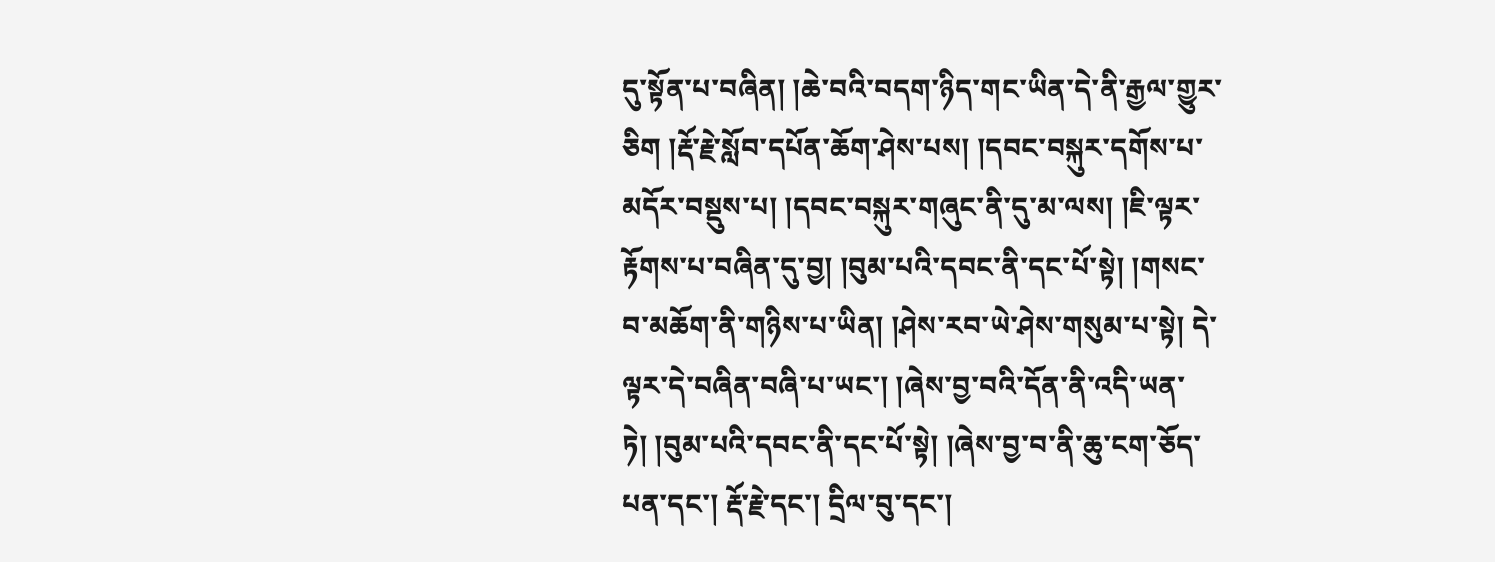དུ་སྟོན་པ་བཞིན། །ཆེ་བའི་བདག་ཉིད་གང་ཡིན་དེ་ནི་རྒྱལ་གྱུར་ཅིག །རྡོ་རྗེ་སློབ་དཔོན་ཆོག་ཤེས་པས། །དབང་བསྐུར་དགོས་པ་མདོར་བསྡུས་པ། །དབང་བསྐུར་གཞུང་ནི་དུ་མ་ལས། །ཇི་ལྟར་རྟོགས་པ་བཞིན་དུ་བྱ། །བུམ་པའི་དབང་ནི་དང་པོ་སྟེ། །གསང་བ་མཆོག་ནི་གཉིས་པ་ཡིན། །ཤེས་རབ་ཡེ་ཤེས་གསུམ་པ་སྟེ། དེ་ལྟར་དེ་བཞིན་བཞི་པ་ཡང་། །ཞེས་བྱ་བའི་དོན་ནི་འདི་ཡན་ཏེ། །བུམ་པའི་དབང་ནི་དང་པོ་སྟེ། །ཞེས་བྱ་བ་ནི་ཆུ་ངག་ཅོད་པན་དང་། རྡོ་རྗེ་དང་། དྲིལ་བུ་དང་།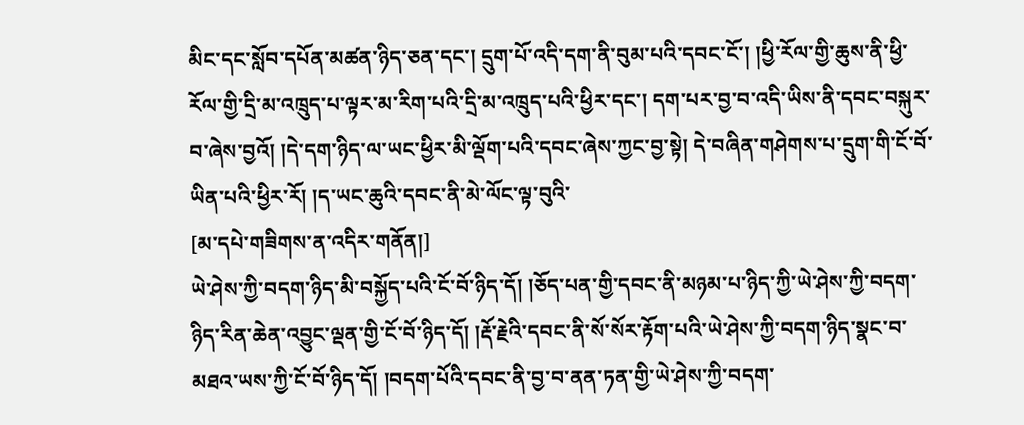མིང་དང་སློབ་དཔོན་མཚན་ཉིད་ཅན་དང་། དྲུག་པོ་འདི་དག་ནི་བུམ་པའི་དབང་ངོ་། །ཕྱི་རོལ་གྱི་ཆུས་ནི་ཕྱི་རོལ་གྱི་དྲི་མ་འཁྲུད་པ་ལྟར་མ་རིག་པའི་དྲི་མ་འཁྲུད་པའི་ཕྱིར་དང་། དག་པར་བྱ་བ་འདི་ཡིས་ནི་དབང་བསྐུར་བ་ཞེས་བྱའོ། །དེ་དག་ཉིད་ལ་ཡང་ཕྱིར་མི་ལྡོག་པའི་དབང་ཞེས་ཀྱང་བྱ་སྟེ། དེ་བཞིན་གཤེགས་པ་དྲུག་གི་ངོ་བོ་ཡིན་པའི་ཕྱིར་རོ། །ད་ཡང་ཆུའི་དབང་ནི་མེ་ལོང་ལྟ་བུའི་
[མ་དཔེ་གཟིགས་ན་འདིར་གནོན།]
ཡེ་ཤེས་ཀྱི་བདག་ཉིད་མི་བསྐྱོད་པའི་ངོ་བོ་ཉིད་དོ། །ཅོད་པན་གྱི་དབང་ནི་མཉམ་པ་ཉིད་ཀྱི་ཡེ་ཤེས་ཀྱི་བདག་ཉིད་རིན་ཆེན་འབྱུང་ལྡན་གྱི་ངོ་བོ་ཉིད་དོ། །རྡོ་རྗེའི་དབང་ནི་སོ་སོར་རྟོག་པའི་ཡེ་ཤེས་ཀྱི་བདག་ཉིད་སྣང་བ་མཐའ་ཡས་ཀྱི་ངོ་བོ་ཉིད་དོ། །བདག་པོའི་དབང་ནི་བྱ་བ་ནན་ཏན་གྱི་ཡེ་ཤེས་ཀྱི་བདག་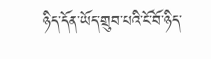ཉིད་དོན་ཡོད་གྲུབ་པའི་ངོ་བོ་ཉིད་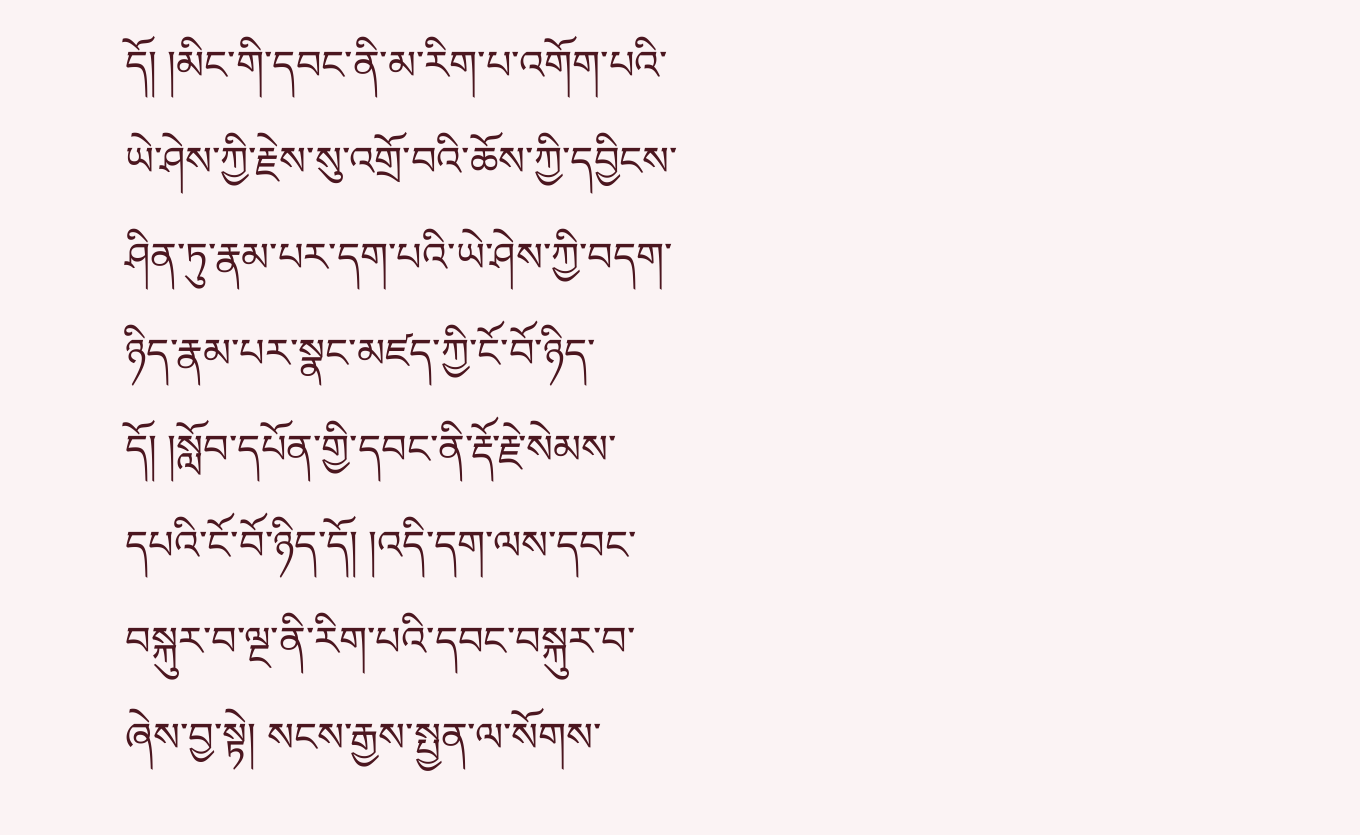དོ། །མིང་གི་དབང་ནི་མ་རིག་པ་འགོག་པའི་ཡེ་ཤེས་ཀྱི་རྗེས་སུ་འགྲོ་བའི་ཆོས་ཀྱི་དབྱིངས་ཤིན་ཏུ་རྣམ་པར་དག་པའི་ཡེ་ཤེས་ཀྱི་བདག་ཉིད་རྣམ་པར་སྣང་མཛད་ཀྱི་ངོ་བོ་ཉིད་དོ། །སློབ་དཔོན་གྱི་དབང་ནི་རྡོ་རྗེ་སེམས་དཔའི་ངོ་བོ་ཉིད་དོ། །འདི་དག་ལས་དབང་བསྐུར་བ་ལྔ་ནི་རིག་པའི་དབང་བསྐུར་བ་ཞེས་བྱ་སྟེ། སངས་རྒྱས་སྤྱན་ལ་སོགས་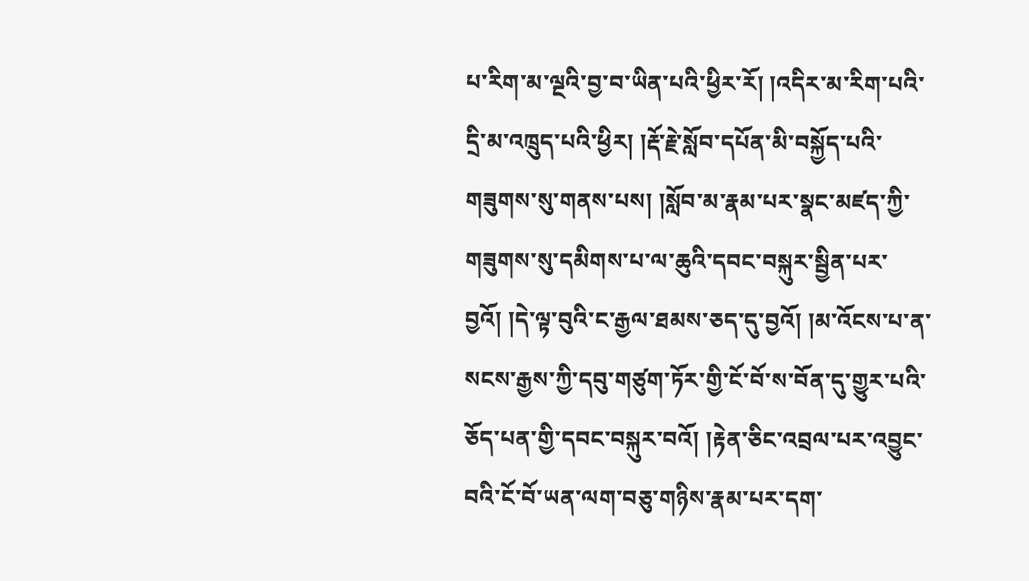པ་རིག་མ་ལྔའི་བྱ་བ་ཡིན་པའི་ཕྱིར་རོ། །འདིར་མ་རིག་པའི་དྲི་མ་འཁྲུད་པའི་ཕྱིར། །རྡོ་རྗེ་སློབ་དཔོན་མི་བསྐྱོད་པའི་གཟུགས་སུ་གནས་པས། །སློབ་མ་རྣམ་པར་སྣང་མཛད་ཀྱི་གཟུགས་སུ་དམིགས་པ་ལ་ཆུའི་དབང་བསྐུར་སྦྱིན་པར་བྱའོ། །དེ་ལྟ་བུའི་ང་རྒྱལ་ཐམས་ཅད་དུ་བྱའོ། །མ་འོངས་པ་ན་སངས་རྒྱས་ཀྱི་དབུ་གཙུག་ཏོར་གྱི་ངོ་བོ་ས་བོན་དུ་གྱུར་པའི་ཅོད་པན་གྱི་དབང་བསྐུར་བའོ། །རྟེན་ཅིང་འབྲལ་པར་འབྱུང་བའི་ངོ་བོ་ཡན་ལག་བཅུ་གཉིས་རྣམ་པར་དག་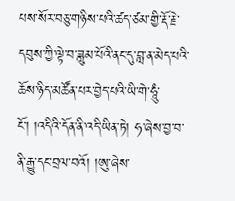པས་སོར་བཅུ་གཉིས་པའི་ཚད་ཙམ་གྱི་རྡོ་རྗེ་དབུས་ཀྱི་ལྟེ་བ་ཟླུམ་པོའི་ནང་དུ་བླ་ན་མེད་པའི་ཆོས་ཉིད་མཚོན་པར་བྱེད་པའི་ཡི་གེ་ཧཱུཾ་ངོ་། །འདིའི་དོན་ནི་འདི་ཡིན་ཏེ། ཧ་ཞེས་བྱ་བ་ནི་རྒྱུ་དང་བྲལ་བའོ། །ཨུ་ཞེས་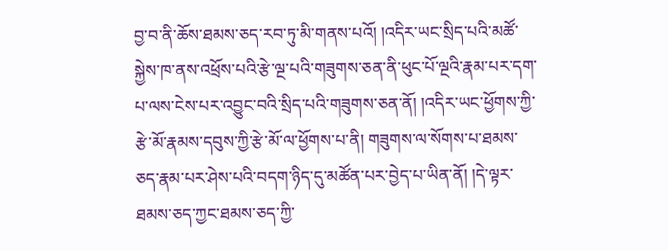བྱ་བ་ནི་ཆོས་ཐམས་ཅད་རབ་ཏུ་མི་གནས་པའོ། །འདིར་ཡང་སྲིད་པའི་མཚོ་སྐྱེས་ཁ་ནས་འཕྲོས་པའི་རྩེ་ལྔ་པའི་གཟུགས་ཅན་ནི་ཕུང་པོ་ལྔའི་རྣམ་པར་དག་པ་ལས་ངེས་པར་འབྱུང་བའི་སྲིད་པའི་གཟུགས་ཅན་ནོ། །འདིར་ཡང་ཕྱོགས་ཀྱི་རྩེ་མོ་རྣམས་དབུས་ཀྱི་རྩེ་མོ་ལ་ཕྱོགས་པ་ནི། གཟུགས་ལ་སོགས་པ་ཐམས་ཅད་རྣམ་པར་ཤེས་པའི་བདག་ཉིད་དུ་མཚོན་པར་བྱེད་པ་ཡིན་ནོ། །དེ་ལྟར་ཐམས་ཅད་ཀྱང་ཐམས་ཅད་ཀྱི་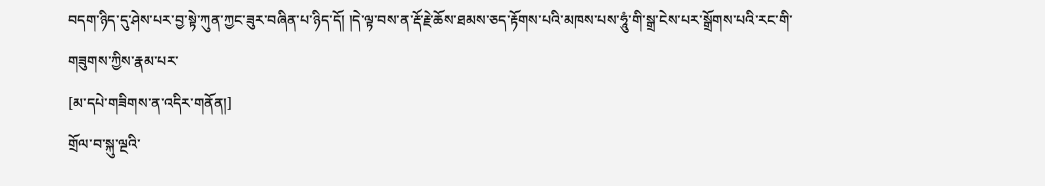བདག་ཉིད་དུ་ཤེས་པར་བྱ་སྟེ་ཀུན་ཀྱང་ཟུར་བཞིན་པ་ཉིད་དོ། །དེ་ལྟ་བས་ན་རྡོ་རྗེ་ཆོས་ཐམས་ཅད་རྟོགས་པའི་མཁས་པས་ཧཱུཾ་གི་སྒྲ་ངེས་པར་སྒྲོགས་པའི་རང་གི་གཟུགས་ཀྱིས་རྣམ་པར་
[མ་དཔེ་གཟིགས་ན་འདིར་གནོན།]
གྲོལ་བ་སྐུ་ལྔའི་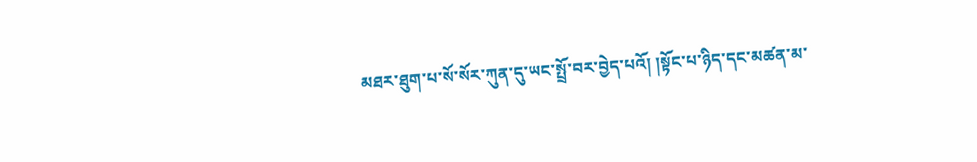མཐར་ཐུག་པ་སོ་སོར་ཀུན་དུ་ཡང་སྤྲོ་བར་བྱེད་པའོ། །སྟོང་པ་ཉིད་དང་མཚན་མ་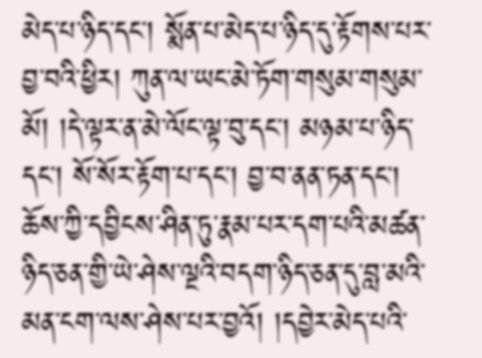མེད་པ་ཉིད་དང་། སྨོན་པ་མེད་པ་ཉིད་དུ་རྟོགས་པར་བྱ་བའི་ཕྱིར། ཀུན་ལ་ཡང་མེ་ཏོག་གསུམ་གསུམ་མོ། །དེ་ལྟར་ན་མེ་ལོང་ལྟ་བུ་དང་། མཉམ་པ་ཉིད་དང་། སོ་སོར་རྟོག་པ་དང་། བྱ་བ་ནན་ཏན་དང་། ཆོས་ཀྱི་དབྱིངས་ཤིན་ཏུ་རྣམ་པར་དག་པའི་མཚན་ཉིད་ཅན་གྱི་ཡེ་ཤེས་ལྔའི་བདག་ཉིད་ཅན་དུ་བླ་མའི་མན་ངག་ལས་ཤེས་པར་བྱའོ། །དབྱེར་མེད་པའི་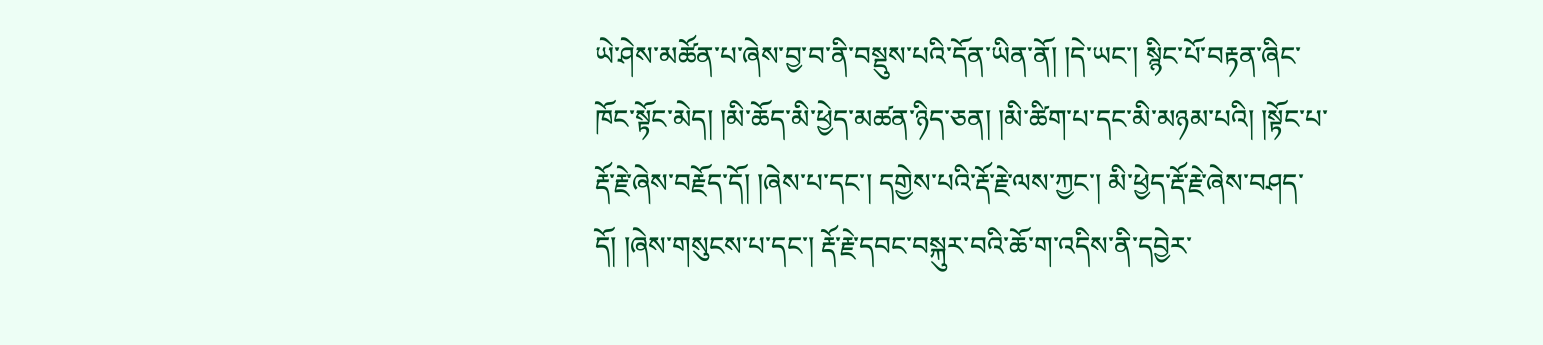ཡེ་ཤེས་མཚོན་པ་ཞེས་བྱ་བ་ནི་བསྡུས་པའི་དོན་ཡིན་ནོ། །དེ་ཡང་། སྙིང་པོ་བརྟན་ཞིང་ཁོང་སྟོང་མེད། །མི་ཆོད་མི་ཕྱེད་མཚན་ཉིད་ཅན། །མི་ཚིག་པ་དང་མི་མཉམ་པའི། །སྟོང་པ་རྡོ་རྗེ་ཞེས་བརྗོད་དོ། །ཞེས་པ་དང་། དགྱེས་པའི་རྡོ་རྗེ་ལས་ཀྱང་། མི་ཕྱེད་རྡོ་རྗེ་ཞེས་བཤད་དོ། །ཞེས་གསུངས་པ་དང་། རྡོ་རྗེ་དབང་བསྐུར་བའི་ཆོ་ག་འདིས་ནི་དབྱེར་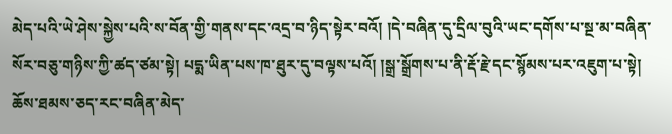མེད་པའི་ཡེ་ཤེས་སྐྱེས་པའི་ས་བོན་གྱི་གནས་དང་འདྲ་བ་ཉིད་སྟེར་བའོ། །དེ་བཞིན་དུ་དྲིལ་བུའི་ཡང་དགོས་པ་སྔ་མ་བཞིན་སོར་བཅུ་གཉིས་ཀྱི་ཚད་ཙམ་སྟེ། པདྨ་ཡིན་པས་ཁ་ཐུར་དུ་བལྟས་པའོ། །སྒྲ་སྒྲོགས་པ་ནི་རྡོ་རྗེ་དང་སྙོམས་པར་འཇུག་པ་སྟེ། ཆོས་ཐམས་ཅད་རང་བཞིན་མེད་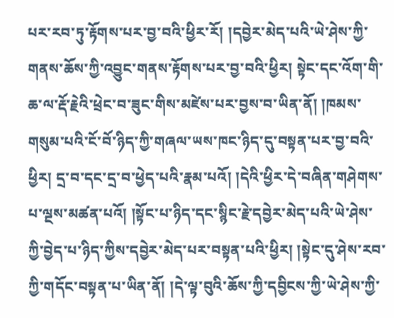པར་རབ་ཏུ་རྟོགས་པར་བྱ་བའི་ཕྱིར་རོ། །དབྱེར་མེད་པའི་ཡེ་ཤེས་ཀྱི་གནས་ཆོས་ཀྱི་འབྱུང་གནས་རྟོགས་པར་བྱ་བའི་ཕྱིར། སྟེང་དང་འོག་གི་ཆ་ལ་རྡོ་རྗེའི་ཕྲེང་བ་ཟུང་གིས་མཛེས་པར་བྱས་བ་ཡིན་ནོ། །ཁམས་གསུམ་པའི་ངོ་བོ་ཉིད་ཀྱི་གཞལ་ཡས་ཁང་ཉིད་དུ་བསྟན་པར་བྱ་བའི་ཕྱིར། དྲ་བ་དང་དྲ་བ་ཕྱེད་པའི་རྣམ་པའོ། །དེའི་ཕྱིར་དེ་བཞིན་གཤེགས་པ་ལྔས་མཚན་པའོ། །སྟོང་པ་ཉིད་དང་སྙིང་རྗེ་དབྱེར་མེད་པའི་ཡེ་ཤེས་ཀྱི་བྱེད་པ་ཉིད་ཀྱིས་དབྱེར་མེད་པར་བསྟན་པའི་ཕྱིར། །སྟེང་དུ་ཤེས་རབ་ཀྱི་གདོང་བསྟན་པ་ཡིན་ནོ། །དེ་ལྟ་བུའི་ཆོས་ཀྱི་དབྱིངས་ཀྱི་ཡེ་ཤེས་ཀྱི་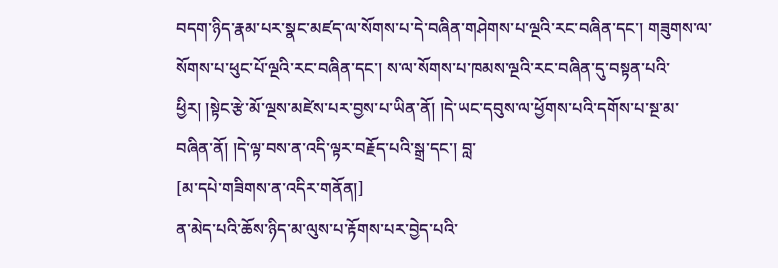བདག་ཉིད་རྣམ་པར་སྣང་མཛད་ལ་སོགས་པ་དེ་བཞིན་གཤེགས་པ་ལྔའི་རང་བཞིན་དང་། གཟུགས་ལ་སོགས་པ་ཕུང་པོ་ལྔའི་རང་བཞིན་དང་། ས་ལ་སོགས་པ་ཁམས་ལྔའི་རང་བཞིན་དུ་བསྟན་པའི་ཕྱིར། །སྟེང་རྩེ་མོ་ལྔས་མཛེས་པར་བྱས་པ་ཡིན་ནོ། །དེ་ཡང་དབུས་ལ་ཕྱོགས་པའི་དགོས་པ་སྔ་མ་བཞིན་ནོ། །དེ་ལྟ་བས་ན་འདི་ལྟར་བརྗོད་པའི་སྒྲ་དང་། བླ་
[མ་དཔེ་གཟིགས་ན་འདིར་གནོན།]
ན་མེད་པའི་ཆོས་ཉིད་མ་ལུས་པ་རྟོགས་པར་བྱེད་པའི་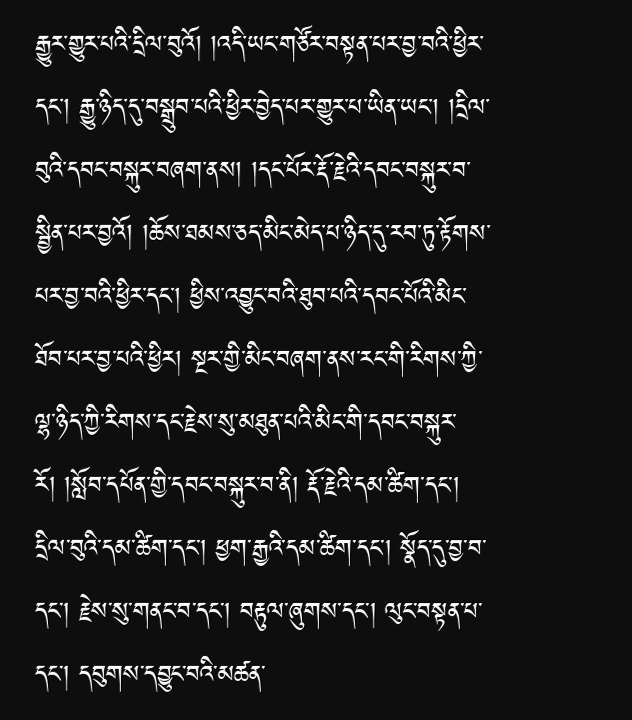རྒྱུར་གྱུར་པའི་དྲིལ་བུའོ། །འདི་ཡང་གཙོར་བསྟན་པར་བྱ་བའི་ཕྱིར་དང་། རྒྱུ་ཉིད་དུ་བསྒྲུབ་པའི་ཕྱིར་བྱེད་པར་གྱུར་པ་ཡིན་ཡང་། །དྲིལ་བུའི་དབང་བསྐུར་བཞག་ནས། །དང་པོར་རྡོ་རྗེའི་དབང་བསྐུར་བ་སྦྱིན་པར་བྱའོ། །ཆོས་ཐམས་ཅད་མིང་མེད་པ་ཉིད་དུ་རབ་ཏུ་རྟོགས་པར་བྱ་བའི་ཕྱིར་དང་། ཕྱིས་འབྱུང་བའི་ཐུབ་པའི་དབང་པོའི་མིང་ཐོབ་པར་བྱ་པའི་ཕྱིར། སྔར་གྱི་མིང་བཞག་ནས་རང་གི་རིགས་ཀྱི་ལྷ་ཉིད་ཀྱི་རིགས་དང་རྗེས་སུ་མཐུན་པའི་མིང་གི་དབང་བསྐུར་རོ། །སློབ་དཔོན་གྱི་དབང་བསྐུར་བ་ནི། རྡོ་རྗེའི་དམ་ཚིག་དང་། དྲིལ་བུའི་དམ་ཚིག་དང་། ཕྱག་རྒྱའི་དམ་ཚིག་དང་། སྣོད་དུ་བྱ་བ་དང་། རྗེས་སུ་གནང་བ་དང་། བརྟུལ་ཞུགས་དང་། ལུང་བསྟན་པ་དང་། དབུགས་དབྱུང་བའི་མཚན་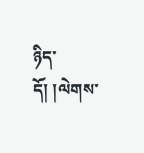ཉིད་དོ། །ལེགས་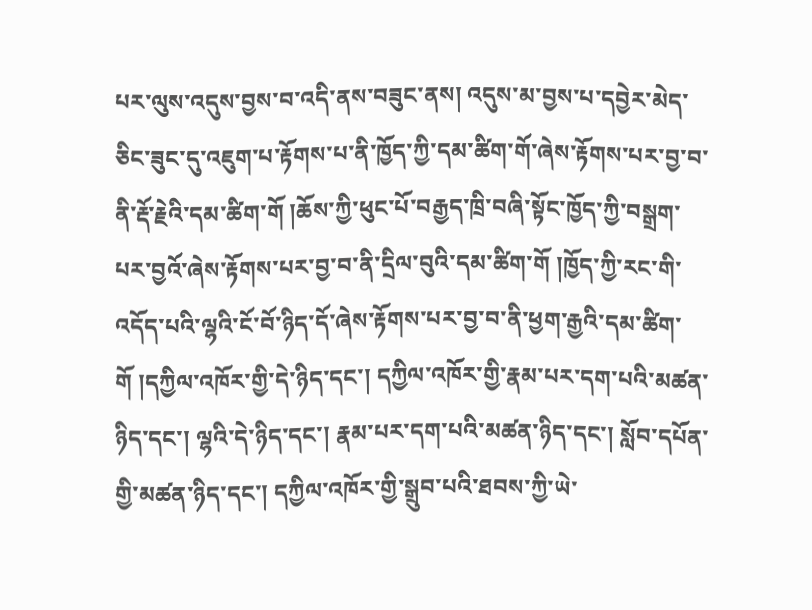པར་ལུས་འདུས་བྱས་བ་འདི་ནས་བཟུང་ནས། འདུས་མ་བྱས་པ་དབྱེར་མེད་ཅིང་ཟུང་དུ་འཇུག་པ་རྟོགས་པ་ནི་ཁྱོད་ཀྱི་དམ་ཚིག་གོ་ཞེས་རྟོགས་པར་བྱ་བ་ནི་རྡོ་རྗེའི་དམ་ཚིག་གོ །ཆོས་ཀྱི་ཕུང་པོ་བརྒྱད་ཁྲི་བཞི་སྟོང་ཁྱོད་ཀྱི་བསྒྲག་པར་བྱའོ་ཞེས་རྟོགས་པར་བྱ་བ་ནི་དྲིལ་བུའི་དམ་ཚིག་གོ །ཁྱོད་ཀྱི་རང་གི་འདོད་པའི་ལྷའི་ངོ་བོ་ཉིད་དོ་ཞེས་རྟོགས་པར་བྱ་བ་ནི་ཕྱག་རྒྱའི་དམ་ཚིག་གོ །དཀྱིལ་འཁོར་གྱི་དེ་ཉིད་དང་། དཀྱིལ་འཁོར་གྱི་རྣམ་པར་དག་པའི་མཚན་ཉིད་དང་། ལྷའི་དེ་ཉིད་དང་། རྣམ་པར་དག་པའི་མཚན་ཉིད་དང་། སློབ་དཔོན་གྱི་མཚན་ཉིད་དང་། དཀྱིལ་འཁོར་གྱི་སྒྲུབ་པའི་ཐབས་ཀྱི་ཡེ་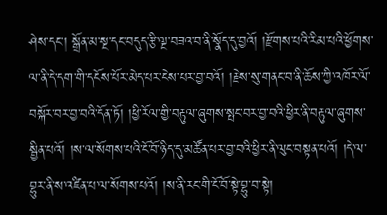ཤེས་དང་། སྒྲོན་མ་སྔ་དང་བདུད་རྩི་ལྔ་བཟའ་བ་ནི་སྣོད་དུ་བྱའོ། །རྫོགས་པའི་རིམ་པའི་ཕྱོགས་ལ་ནི་དེ་དག་གི་དངོས་པོར་མེད་པར་ངེས་པར་བྱ་བའོ། །རྗེས་སུ་གནང་བ་ནི་ཆོས་ཀྱི་འཁོར་ལོ་བསྐོར་བར་བྱ་བའི་དོན་ཏོ། །ཕྱི་རོལ་གྱི་བརྟུལ་ཞུགས་སྤང་བར་བྱ་བའི་ཕྱིར་ནི་བརྟུལ་ཞུགས་སྦྱིན་པའོ། །ས་ལ་སོགས་པའི་ངོ་བོ་ཉིད་དུ་མཚོན་པར་བྱ་བའི་ཕྱིར་ནི་ལུང་བསྟན་པའོ། །དེ་ལ་བྷུར་ནི་ས་འཛིན་པ་ལ་སོགས་པའོ། །ས་ནི་རང་གི་ངོ་བོ་སྟེ་བྷུ་བ་སྟེ།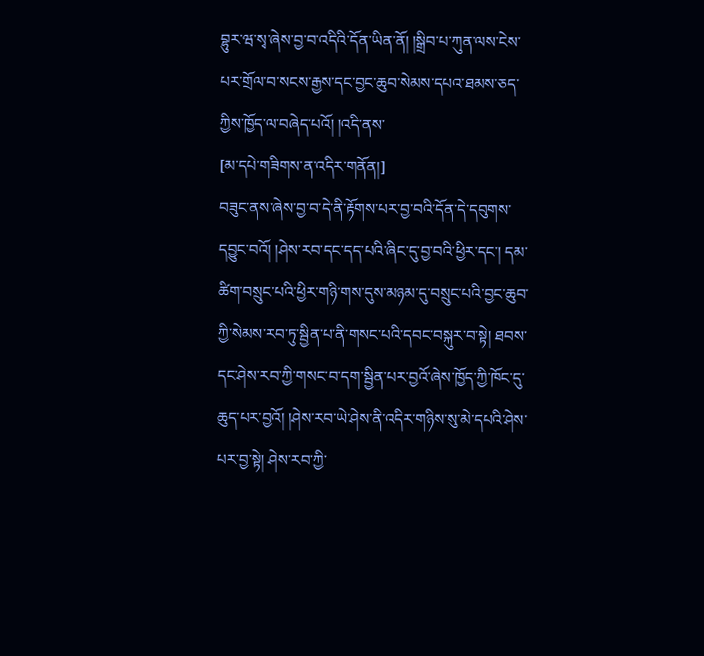བྷུར་ཝ་སྭ་ཞེས་བྱ་བ་འདིའི་དོན་ཡིན་ནོ། །སྒྲིབ་པ་ཀུན་ལས་ངེས་པར་གྲོལ་བ་སངས་རྒྱས་དང་བྱང་ཆུབ་སེམས་དཔའ་ཐམས་ཅད་ཀྱིས་ཁྱོད་ལ་བཞེད་པའོ། །འདི་ནས་
[མ་དཔེ་གཟིགས་ན་འདིར་གནོན།]
བཟུང་ནས་ཞེས་བྱ་བ་དེ་ནི་རྟོགས་པར་བྱ་བའི་དོན་དེ་དབུགས་དབྱུང་བའོ། །ཤེས་རབ་དང་དད་པའི་ཞིང་དུ་བྱ་བའི་ཕྱིར་དང་། དམ་ཚིག་བསྲུང་པའི་ཕྱིར་གཉི་གས་དུས་མཉམ་དུ་བསྲུང་པའི་བྱང་ཆུབ་ཀྱི་སེམས་རབ་ཏུ་སྦྱིན་པ་ནི་གསང་པའི་དབང་བསྐུར་བ་སྟེ། ཐབས་དང་ཤེས་རབ་ཀྱི་གསང་བ་དག་སྦྱིན་པར་བྱའོ་ཞེས་ཁྱོད་ཀྱི་ཁོང་དུ་ཆུད་པར་བྱའོ། །ཤེས་རབ་ཡེ་ཤེས་ནི་འདིར་གཉིས་སུ་མེ་དཔའི་ཤེས་པར་བྱ་སྟེ། ཤེས་རབ་ཀྱི་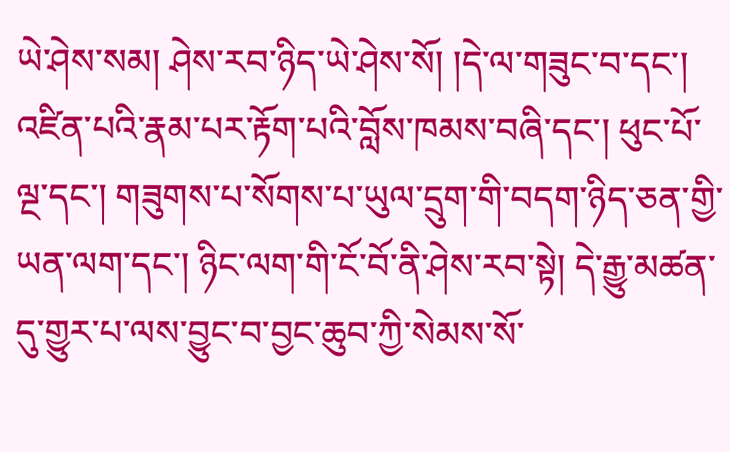ཡེ་ཤེས་སམ། ཤེས་རབ་ཉིད་ཡེ་ཤེས་སོ། །དེ་ལ་གཟུང་བ་དང་། འཛིན་པའི་རྣམ་པར་རྟོག་པའི་བློས་ཁམས་བཞི་དང་། ཕུང་པོ་ལྔ་དང་། གཟུགས་པ་སོགས་པ་ཡུལ་དྲུག་གི་བདག་ཉིད་ཅན་གྱི་ཡན་ལག་དང་། ཉིང་ལག་གི་ངོ་བོ་ནི་ཤེས་རབ་སྟེ། དེ་རྒྱུ་མཚན་དུ་གྱུར་པ་ལས་བྱུང་བ་བྱང་ཆུབ་ཀྱི་སེམས་སོ་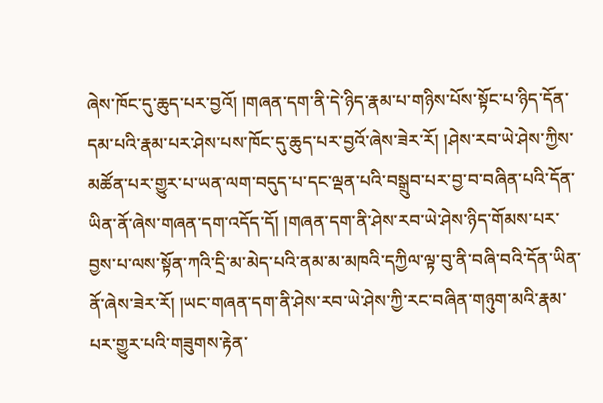ཞེས་ཁོང་དུ་ཆུད་པར་བྱའོ། །གཞན་དག་ནི་དེ་ཉིད་རྣམ་པ་གཉིས་པོས་སྟོང་པ་ཉིད་དོན་དམ་པའི་རྣམ་པར་ཤེས་པས་ཁོང་དུ་ཆུད་པར་བྱའོ་ཞེས་ཟེར་རོ། །ཤེས་རབ་ཡེ་ཤེས་ཀྱིས་མཚོན་པར་གྱུར་པ་ཡན་ལག་བདུད་པ་དང་ལྡན་པའི་བསྒྲུབ་པར་བྱ་བ་བཞིན་པའི་དོན་ཡིན་ནོ་ཞེས་གཞན་དག་འདོད་དོ། །གཞན་དག་ནི་ཤེས་རབ་ཡེ་ཤེས་ཉིད་གོམས་པར་བྱས་པ་ལས་སྟོན་ཀའི་དྲི་མ་མེད་པའི་ནམ་མ་མཁའི་དཀྱིལ་ལྟ་བུ་ནི་བཞི་བའི་དོན་ཡིན་ནོ་ཞེས་ཟེར་རོ། །ཡང་གཞན་དག་ནི་ཤེས་རབ་ཡེ་ཤེས་ཀྱི་རང་བཞིན་གཉུག་མའི་རྣམ་པར་གྱུར་པའི་གཟུགས་རྟེན་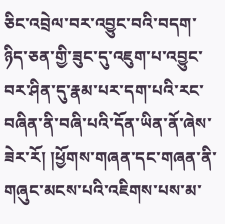ཅིང་འབྲེལ་བར་འབྱུང་བའི་བདག་ཉིད་ཅན་གྱི་ཟུང་དུ་འཇུག་པ་འབྱུང་བར་ཤིན་དུ་རྣམ་པར་དག་པའི་རང་བཞིན་ནི་བཞི་པའི་དོན་ཡིན་ནོ་ཞེས་ཟེར་རོ། །ཕྱོགས་གཞན་དང་གཞན་ནི་གཞུང་མངས་པའི་འཇིགས་པས་མ་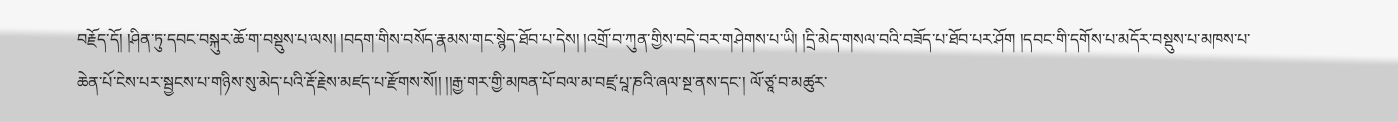བརྗོད་དོ། །ཤིན་ཏུ་དབང་བསྐུར་ཆོ་ག་བསྡུས་པ་ལས། །བདག་གིས་བསོད་རྣམས་གང་སྙེད་ཐོབ་པ་དེས། །འགྲོ་བ་ཀུན་གྱིས་བདེ་བར་གཤེགས་པ་ཡི། །དྲི་མེད་གསལ་བའི་བཟོད་པ་ཐོབ་པར་ཤོག །དབང་གི་དགོས་པ་མདོར་བསྡུས་པ་མཁས་པ་ཆེན་པོ་ངེས་པར་སྦྱངས་པ་གཉིས་སུ་མེད་པའི་རྡོ་རྗེས་མཛད་པ་རྫོགས་སོ།། །།རྒྱ་གར་གྱི་མཁན་པོ་བལ་མ་བཛྲ་པཱ་ཎའི་ཞལ་སྔ་ནས་དང་། ལོ་ཙཱ་བ་མཚུར་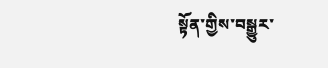སྟོན་གྱིས་བསྒྱུར་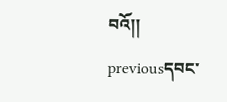བའོ།།
previousདབང་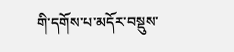གི་དགོས་པ་མདོར་བསྡུས་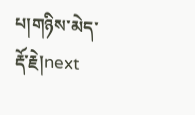པ།གཉིས་མེད་རྡོ་རྗེ།next